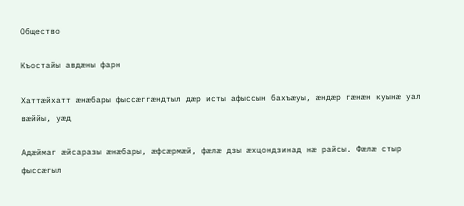Общество

Къостайы авдæны фарн

Хаттæйхатт æнæбары фыссæггæндтыл дæр исты афыссын бахъæуы, æндæр гæнæн куынæ уал вæййы, уæд

Адæймаг æйсаразы æнæбары, æфсæрмæй, фæлæ дзы æхцондзинад нæ райсы. Фæлæ стыр фыссæгыл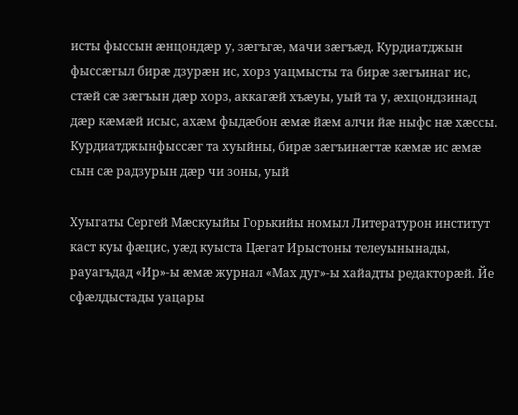исты фыссын æнцондæр у, зæгъгæ, мачи зæгъæд. Курдиатджын фыссæгыл бирæ дзурæн ис, хорз уацмысты та бирæ зæгъинаг ис, стæй сæ зæгъын дæр хорз, аккагæй хъæуы, уый та у, æхцондзинад дæр кæмæй исыс, ахæм фыдæбон æмæ йæм алчи йæ ныфс нæ хæссы. Курдиатджынфыссæг та хуыйны, бирæ зæгъинæгтæ кæмæ ис æмæ сын сæ радзурын дæр чи зоны, уый

Хуыгаты Сергей Мæскуыйы Горькийы номыл Литературон институт каст куы фæцис, уæд куыста Цæгат Ирыстоны телеуынынады, рауагъдад «Ир»-ы æмæ журнал «Мах дуг»-ы хайадты редакторæй. Йе  сфæлдыстады уацары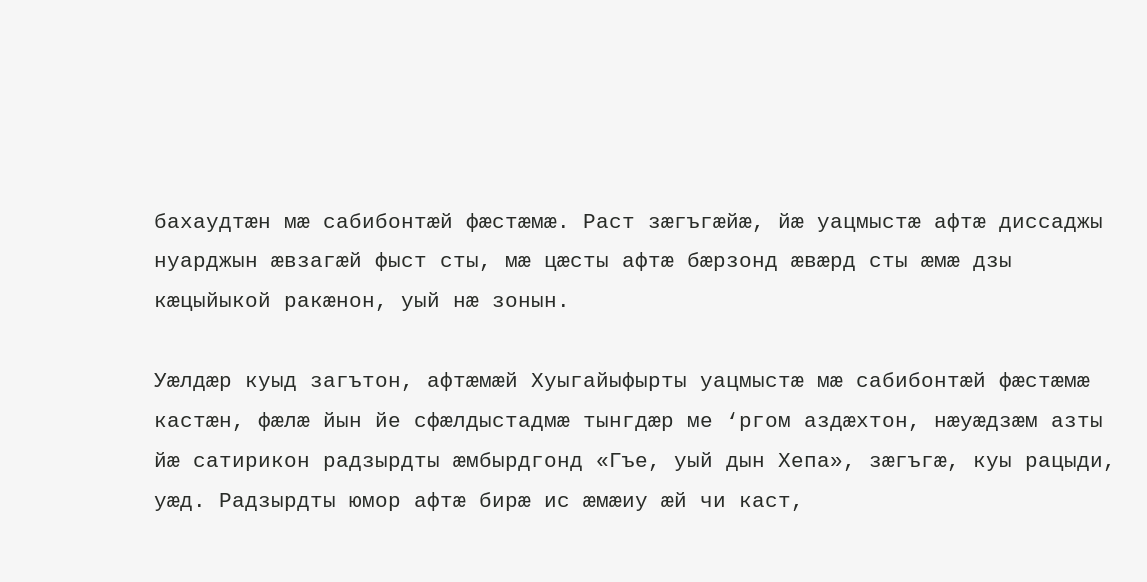бахаудтæн мæ сабибонтæй фæстæмæ. Раст зæгъгæйæ, йæ уацмыстæ афтæ диссаджы нуарджын æвзагæй фыст сты, мæ цæсты афтæ бæрзонд æвæрд сты æмæ дзы кæцыйыкой ракæнон, уый нæ зонын.

Уæлдæр куыд загътон, афтæмæй Хуыгайыфырты уацмыстæ мæ сабибонтæй фæстæмæ кастæн, фæлæ йын йе сфæлдыстадмæ тынгдæр ме ‘ргом аздæхтон, нæуæдзæм азты йæ сатирикон радзырдты æмбырдгонд «Гъе, уый дын Хепа», зæгъгæ, куы рацыди, уæд. Радзырдты юмор афтæ бирæ ис æмæиу æй чи каст,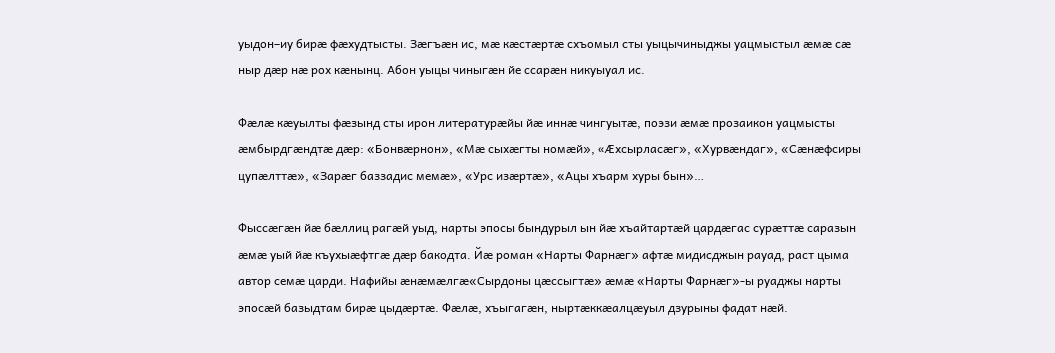уыдон–иу бирæ фæхудтысты. Зæгъæн ис, мæ кæстæртæ схъомыл сты уыцычиныджы уацмыстыл æмæ сæ ныр дæр нæ рох кæнынц. Абон уыцы чиныгæн йе ссарæн никуыуал ис.

Фæлæ кæуылты фæзынд сты ирон литературæйы йæ иннæ чингуытæ, поэзи æмæ прозаикон уацмысты æмбырдгæндтæ дæр: «Бонвæрнон», «Мæ сыхæгты номæй», «Æхсырласæг», «Хурвæндаг», «Сæнæфсиры цупæлттæ», «Зарæг баззадис мемæ», «Урс изæртæ», «Ацы хъарм хуры бын»…

Фыссæгæн йæ бæллиц рагæй уыд, нарты эпосы бындурыл ын йæ хъайтартæй цардæгас сурæттæ саразын æмæ уый йæ къухыæфтгæ дæр бакодта. Йæ роман «Нарты Фарнæг» афтæ мидисджын рауад, раст цыма автор семæ царди. Нафийы æнæмæлгæ«Сырдоны цæссыгтæ» æмæ «Нарты Фарнæг»-ы руаджы нарты эпосæй базыдтам бирæ цыдæртæ. Фæлæ, хъыгагæн, ныртæккæалцæуыл дзурыны фадат нæй.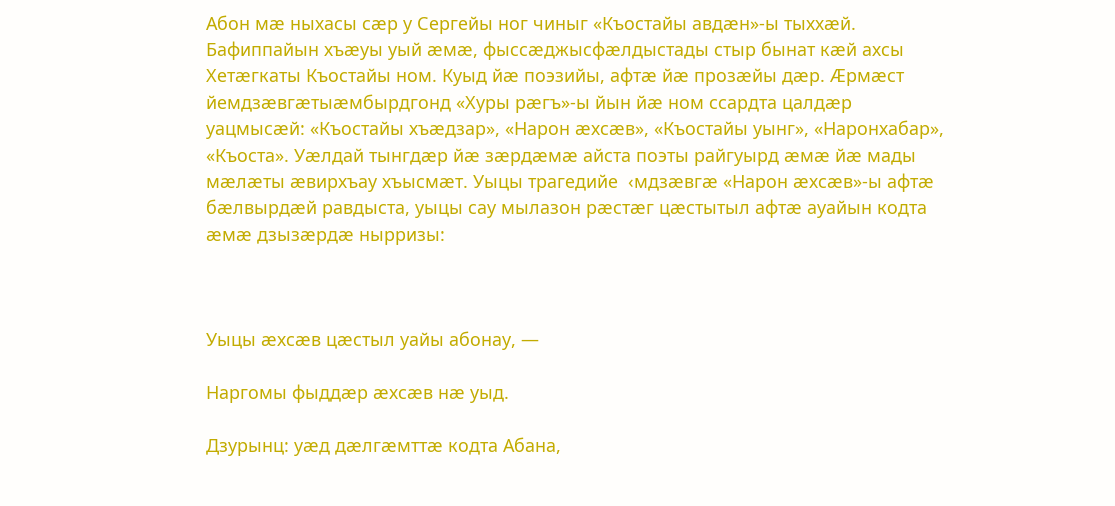Абон мæ ныхасы сæр у Сергейы ног чиныг «Къостайы авдæн»-ы тыххæй. Бафиппайын хъæуы уый æмæ, фыссæджысфæлдыстады стыр бынат кæй ахсы Хетæгкаты Къостайы ном. Куыд йæ поэзийы, афтæ йæ прозæйы дæр. Æрмæст йемдзæвгæтыæмбырдгонд «Хуры рæгъ»-ы йын йæ ном ссардта цалдæр уацмысæй: «Къостайы хъæдзар», «Нарон æхсæв», «Къостайы уынг», «Наронхабар», «Къоста». Уæлдай тынгдæр йæ зæрдæмæ айста поэты райгуырд æмæ йæ мады мæлæты æвирхъау хъысмæт. Уыцы трагедийе  ‹мдзæвгæ «Нарон æхсæв»-ы афтæ бæлвырдæй равдыста, уыцы сау мылазон рæстæг цæстытыл афтæ ауайын кодта æмæ дзызæрдæ нырризы:



Уыцы æхсæв цæстыл уайы абонау, —

Наргомы фыддæр æхсæв нæ уыд.

Дзурынц: уæд дæлгæмттæ кодта Абана,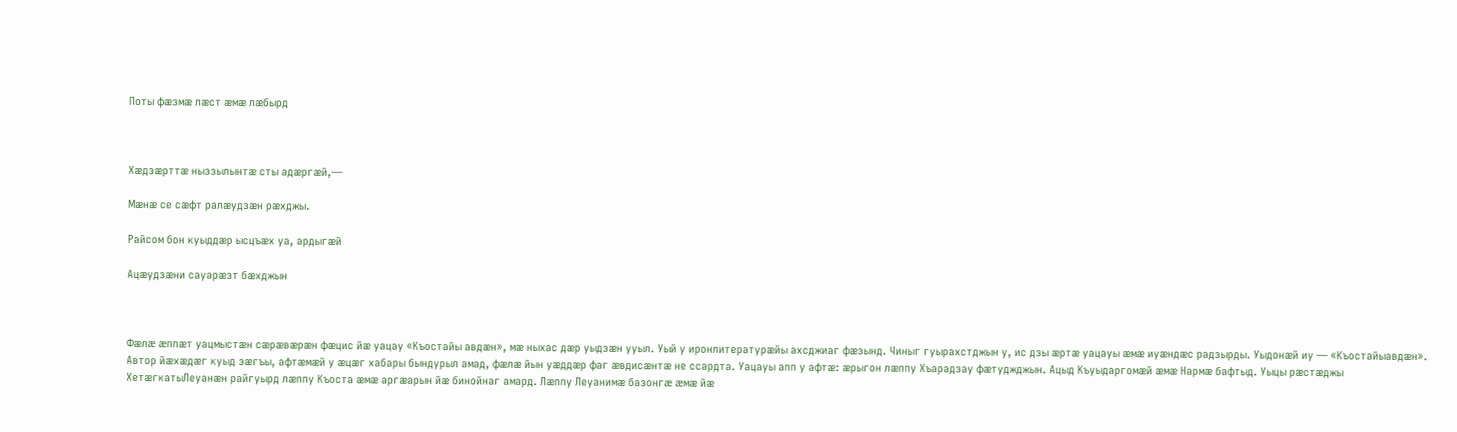Поты фæзмæ лæст æмæ лæбырд



Хæдзæрттæ ныззылынтæ сты адæргæй,—

Мæнæ се сæфт ралæудзæн рæхджы.

Райсом бон куыддæр ысцъæх уа, ардыгæй

Ацæудзæни сауарæзт бæхджын



Фæлæ æппæт уацмыстæн сæрæвæрæн фæцис йæ уацау «Къостайы авдæн», мæ ныхас дæр уыдзæн ууыл. Уый у иронлитературæйы ахсджиаг фæзынд. Чиныг гуырахстджын у, ис дзы æртæ уацауы æмæ иуæндæс радзырды. Уыдонæй иу — «Къостайыавдæн». Автор йæхæдæг куыд зæгъы, афтæмæй у æцæг хабары бындурыл амад, фæлæ йын уæддæр фаг æвдисæнтæ не ссардта. Уацауы апп у афтæ: æрыгон лæппу Хъарадзау фæтуджджын. Ацыд Къуыдаргомæй æмæ Нармæ бафтыд. Уыцы рæстæджы ХетæгкатыЛеуанæн райгуырд лæппу Къоста æмæ аргæарын йæ бинойнаг амард. Лæппу Леуанимæ базонгæ æмæ йæ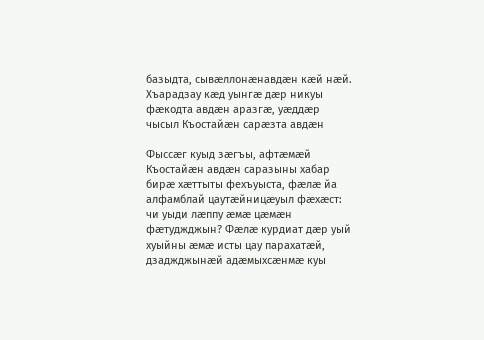базыдта, сывæллонæнавдæн кæй нæй. Хъарадзау кæд уынгæ дæр никуы фæкодта авдæн аразгæ, уæддæр чысыл Къостайæн сарæзта авдæн

Фыссæг куыд зæгъы, афтæмæй Къостайæн авдæн саразыны хабар бирæ хæттыты фехъуыста, фæлæ йа алфамблай цаутæйницæуыл фæхæст: чи уыди лæппу æмæ цæмæн фæтуджджын? Фæлæ курдиат дæр уый хуыйны æмæ исты цау парахатæй, дзаджджынæй адæмыхсæнмæ куы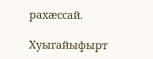рахæссай.

Хуыгайыфырт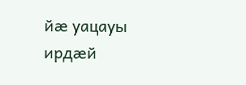йæ уацауы ирдæй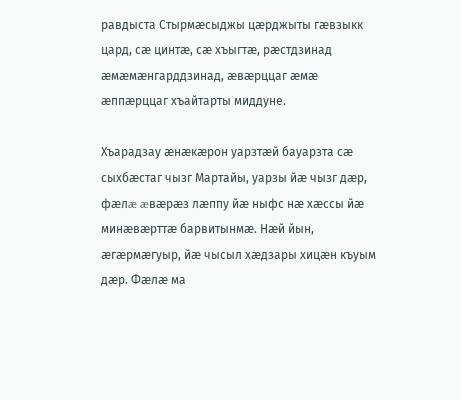равдыста Стырмæсыджы цæрджыты гæвзыкк цард, сæ цинтæ, сæ хъыгтæ, рæстдзинад æмæмæнгарддзинад, æвæрццаг æмæ æппæрццаг хъайтарты миддуне.

Хъарадзау æнæкæрон уарзтæй бауарзта сæ сыхбæстаг чызг Мартайы, уарзы йæ чызг дæр, фæлæ æвæрæз лæппу йæ ныфс нæ хæссы йæ минæвæрттæ барвитынмæ. Нæй йын, æгæрмæгуыр, йæ чысыл хæдзары хицæн къуым дæр. Фæлæ ма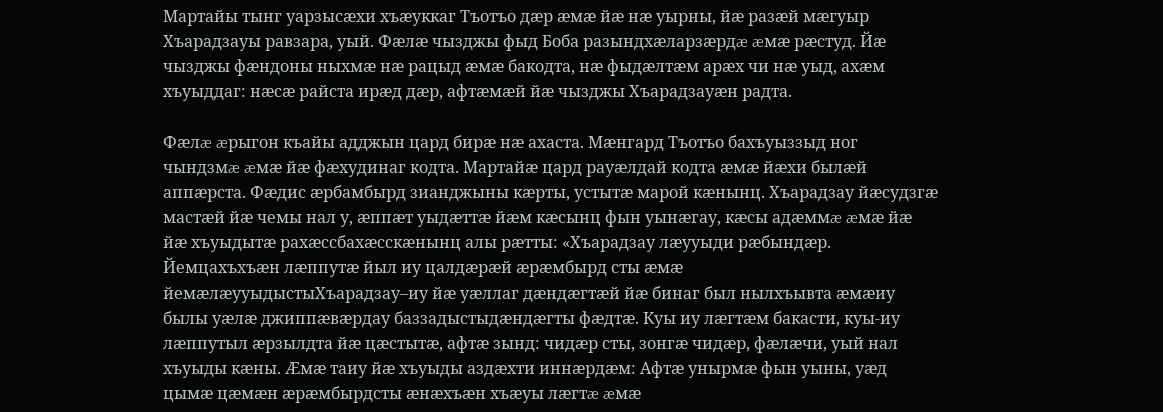Мартайы тынг уарзысæхи хъæуккаг Тъотъо дæр æмæ йæ нæ уырны, йæ разæй мæгуыр Хъарадзауы равзара, уый. Фæлæ чызджы фыд Боба разындхæларзæрдæ æмæ рæстуд. Йæ чызджы фæндоны ныхмæ нæ рацыд æмæ бакодта, нæ фыдæлтæм арæх чи нæ уыд, ахæм хъуыддаг: нæсæ райста ирæд дæр, афтæмæй йæ чызджы Хъарадзауæн радта.

Фæлæ æрыгон къайы адджын цард бирæ нæ ахаста. Мæнгард Тъотъо бахъуыззыд ног чындзмæ æмæ йæ фæхудинаг кодта. Мартайæ цард рауæлдай кодта æмæ йæхи былæй аппæрста. Фæдис æрбамбырд зианджыны кæрты, устытæ марой кæнынц. Хъарадзау йæсудзгæ мастæй йæ чемы нал у, æппæт уыдæттæ йæм кæсынц фын уынæгау, кæсы адæммæ æмæ йæ йæ хъуыдытæ рахæссбахæсскæнынц алы рæтты: «Хъарадзау лæууыди рæбындæр. Йемцахъхъæн лæппутæ йыл иу цалдæрæй æрæмбырд сты æмæ йемæлæууыдыстыХъарадзау–иу йæ уæллаг дæндæгтæй йæ бинаг был нылхъывта æмæиу былы уæлæ джиппæвæрдау баззадыстыдæндæгты фæдтæ. Куы иу лæгтæм бакасти, куы-иу лæппутыл æрзылдта йæ цæстытæ, афтæ зынд: чидæр сты, зонгæ чидæр, фæлæчи, уый нал хъуыды кæны. Æмæ таиу йæ хъуыды аздæхти иннæрдæм: Афтæ унырмæ фын уыны, уæд цымæ цæмæн æрæмбырдсты æнæхъæн хъæуы лæгтæ æмæ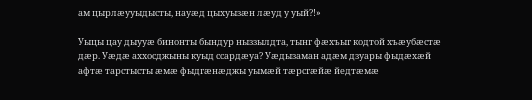ам цырлæууыдысты, науæд цыхуызæн лæуд у уый?!»

Уыцы цау дыууæ бинонты бындур ныззылдта, тынг фæхъыг кодтой хъæубæстæ дæр. Уæдæ аххосджыны куыд ссардæуа? Уæдызаман адæм дзуары фыдæхæй афтæ тарстысты æмæ фыдгæнæджы уымæй тæрсгæйæ йедтæмæ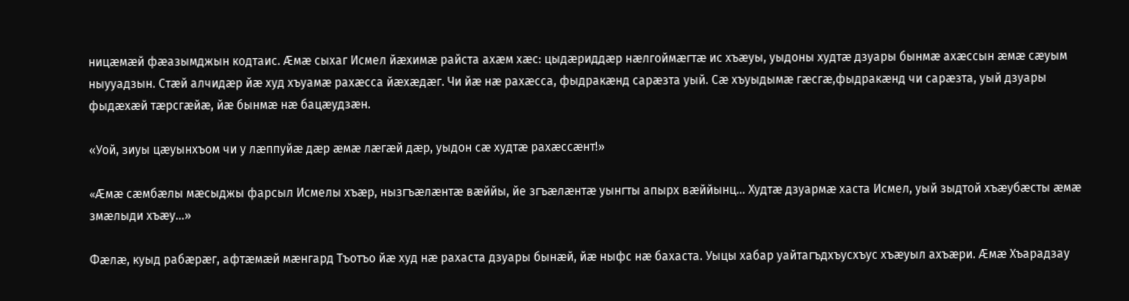ницæмæй фæазымджын кодтаис. Æмæ сыхаг Исмел йæхимæ райста ахæм хæс: цыдæриддæр нæлгоймæгтæ ис хъæуы, уыдоны худтæ дзуары бынмæ ахæссын æмæ сæуым ныууадзын. Стæй алчидæр йæ худ хъуамæ рахæсса йæхæдæг. Чи йæ нæ рахæсса, фыдракæнд сарæзта уый. Сæ хъуыдымæ гæсгæ,фыдракæнд чи сарæзта, уый дзуары фыдæхæй тæрсгæйæ, йæ бынмæ нæ бацæудзæн.

«Уой, зиуы цæуынхъом чи у лæппуйæ дæр æмæ лæгæй дæр, уыдон сæ худтæ рахæссæнт!»

«Æмæ сæмбæлы мæсыджы фарсыл Исмелы хъæр, нызгъæлæнтæ вæййы, йе згъæлæнтæ уынгты апырх вæййынц… Худтæ дзуармæ хаста Исмел, уый зыдтой хъæубæсты æмæ змæлыди хъæу…»

Фæлæ, куыд рабæрæг, афтæмæй мæнгард Тъотъо йæ худ нæ рахаста дзуары бынæй, йæ ныфс нæ бахаста. Уыцы хабар уайтагъдхъусхъус хъæуыл ахъæри. Æмæ Хъарадзау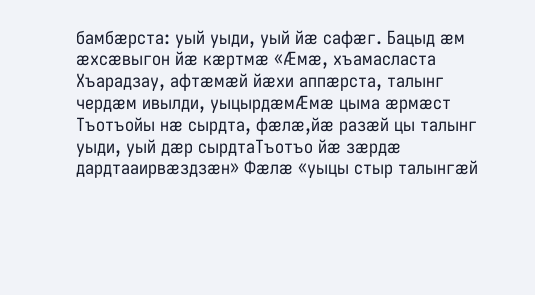бамбæрста: уый уыди, уый йæ сафæг. Бацыд æм æхсæвыгон йæ кæртмæ «Æмæ, хъамасласта Хъарадзау, афтæмæй йæхи аппæрста, талынг чердæм ивылди, уыцырдæмÆмæ цыма æрмæст Тъотъойы нæ сырдта, фæлæ,йæ разæй цы талынг уыди, уый дæр сырдтаТъотъо йæ зæрдæ дардтааирвæздзæн» Фæлæ «уыцы стыр талынгæй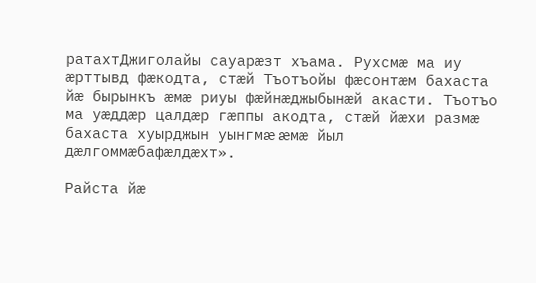ратахтДжиголайы сауарæзт хъама. Рухсмæ ма иу æрттывд фæкодта, стæй Тъотъойы фæсонтæм бахаста йæ бырынкъ æмæ риуы фæйнæджыбынæй акасти. Тъотъо ма уæддæр цалдæр гæппы акодта, стæй йæхи размæ бахаста хуырджын уынгмæ æмæ йыл дæлгоммæбафæлдæхт».

Райста йæ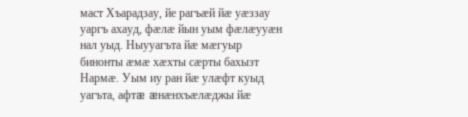маст Хъарадзау, йе рагъæй йæ уæззау уаргъ ахауд, фæлæ йын уым фæлæууæн нал уыд. Ныууагъта йæ мæгуыр бинонты æмæ хæхты сæрты бахызт Нармæ. Уым иу ран йæ улæфт куыд уагъта, афтæ æнæнхъæлæджы йæ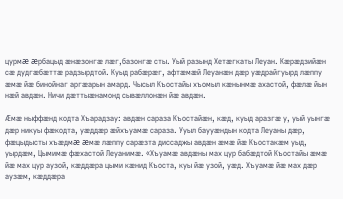цурмæ æрбацыд æнæзонгæ лæг,базонгæ сты. Уый разынд Хетæгкаты Леуан. Кæрæдзийæн сæ дудгæбæттæ радзырдтой. Куыд рабæрæг, афтæмæй Леуанæн дæр уæдрайгуырд лæппу æмæ йæ бинойнаг аргæарын амард. Чысыл Къостайы хъомыл кæнынмæ ахастой, фæлæ йын нæй авдæн. Ничи дæттыæнамонд сывæллонæн йæ авдæн.

Æмæ ныффæнд кодта Хъарадзау: авдæн сараза Къостайæн, кæд, куыд аразгæ у, уый уынгæ дæр никуы фæкодта, уæддæр æйхъуамæ сараза. Ууыл баууæндын кодта Леуаны дæр, фæцыдысты хъæдмæ æмæ лæппу сарæзта диссаджы авдæн æмæ йæ Къостакæм уыд, уырдæм, Цымимæ фæхастой Леуанимæ. «Хъуамæ авдæны мах цур бабæдтой Къостайы æмæ йæ мах цур аузой, кæддæра цыми кæнид Къоста, куы йæ узой, уæд. Хъуамæ йæ мах дæр аузæм, кæддæра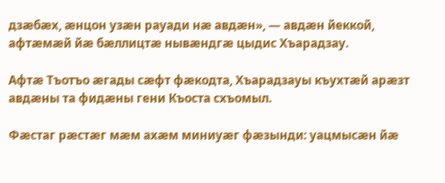дзæбæх, æнцон узæн рауади нæ авдæн», — авдæн йеккой, афтæмæй йæ бæллицтæ нывæндгæ цыдис Хъарадзау.

Афтæ Тъотъо æгады сæфт фæкодта, Хъарадзауы къухтæй арæзт авдæны та фидæны гени Къоста схъомыл.

Фæстаг рæстæг мæм ахæм миниуæг фæзынди: уацмысæн йæ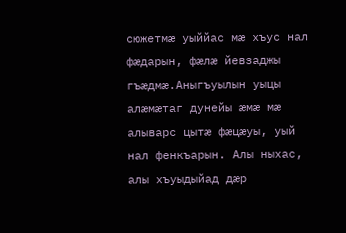сюжетмæ уыййас мæ хъус нал фæдарын, фæлæ йевзаджы гъæдмæ.Аныгъуылын уыцы алæмæтаг дунейы æмæ мæ алыварс цытæ фæцæуы, уый нал фенкъарын. Алы ныхас, алы хъуыдыйад дæр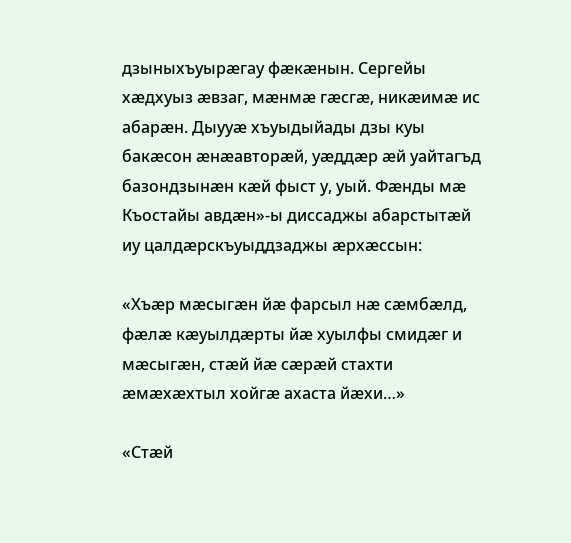дзыныхъуырæгау фæкæнын. Сергейы хæдхуыз æвзаг, мæнмæ гæсгæ, никæимæ ис абарæн. Дыууæ хъуыдыйады дзы куы бакæсон æнæавторæй, уæддæр æй уайтагъд базондзынæн кæй фыст у, уый. Фæнды мæ Къостайы авдæн»-ы диссаджы абарстытæй иу цалдæрскъуыддзаджы æрхæссын:

«Хъæр мæсыгæн йæ фарсыл нæ сæмбæлд, фæлæ кæуылдæрты йæ хуылфы смидæг и мæсыгæн, стæй йæ сæрæй стахти æмæхæхтыл хойгæ ахаста йæхи…»

«Стæй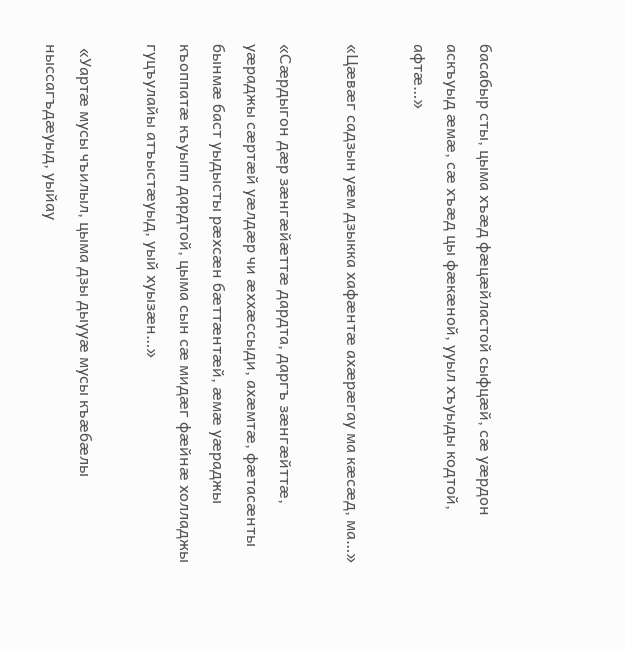басабыр сты, цыма хъæд фæцæйластой сыфцæй, сæ уæрдон аскъуыд æмæ, сæ хъæд цы фæкæной, ууыл хъуыды кодтой, афтæ…»

«Цæвæг садзын уæм дзыкка хафæнтæ ахæрæгау ма кæсæд, ма…»

«Сæрдыгон дæр зæнгæйæттæ дардта, даргъ зæнгæйттæ, уæраджы сæртæй уæлдæр чи æххæссыди, ахæмтæ, фæтасæнты бынмæ баст уыдысты рæхсæн бæттæнтæй, æмæ уæраджы къоппатæ къуыпп дардтой, цыма сын сæ мидæг фæйнæ холладжы гуцъулайы атъыстæуыд, уый хуызæн…»

 «Уартæ мусы чъилыл, цыма дзы дыууæ мусы къæбæлы ныссагъдæуыд, уыйау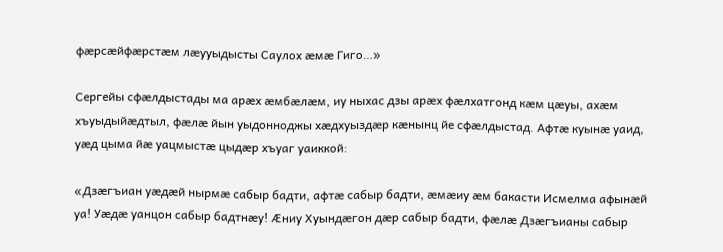фæрсæйфæрстæм лæууыдысты Саулох æмæ Гиго…»

Сергейы сфæлдыстады ма арæх æмбæлæм, иу ныхас дзы арæх фæлхатгонд кæм цæуы, ахæм хъуыдыйæдтыл, фæлæ йын уыдонноджы хæдхуыздæр кæнынц йе сфæлдыстад. Афтæ куынæ уаид, уæд цыма йæ уацмыстæ цыдæр хъуаг уаиккой:

«Дзæгъиан уæдæй нырмæ сабыр бадти, афтæ сабыр бадти, æмæиу æм бакасти Исмелма афынæй уа! Уæдæ уанцон сабыр бадтнæу! Æниу Хуындæгон дæр сабыр бадти, фæлæ Дзæгъианы сабыр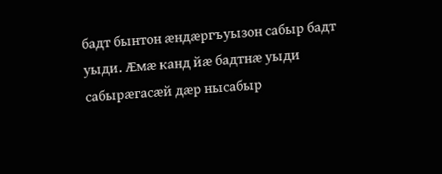бадт бынтон æндæргъуызон сабыр бадт уыди. Æмæ канд йæ бадтнæ уыди сабырæгасæй дæр нысабыр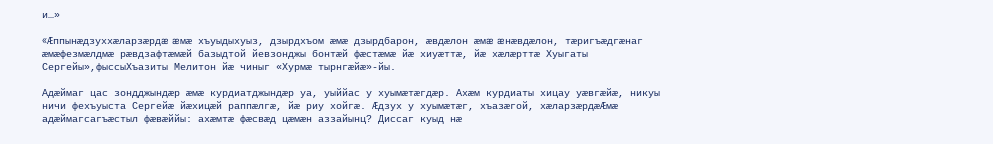и…»

«Æппынæдзуххæларзæрдæ æмæ хъуыдыхуыз, дзырдхъом æмæ дзырдбарон, æвдæлон æмæ æнæвдæлон, тæригъæдгæнаг æмæфезмæлдмæ рæвдзафтæмæй базыдтой йевзонджы бонтæй фæстæмæ йæ хиуæттæ, йæ хæлæрттæ Хуыгаты Сергейы»,фыссыХъазиты Мелитон йæ чиныг «Хурмæ тырнгæйæ»-йы.

Адæймаг цас зондджындæр æмæ курдиатджындæр уа, уыййас у хуымæтæгдæр. Ахæм курдиаты хицау уæвгæйæ, никуы ничи фехъуыста Сергейæ йæхицæй раппæлгæ, йæ риу хойгæ. Æдзух у хуымæтæг, хъазæгой, хæларзæрдæÆмæ адæймагсагъæстыл фæвæййы: ахæмтæ фæсвæд цæмæн аззайынц? Диссаг куыд нæ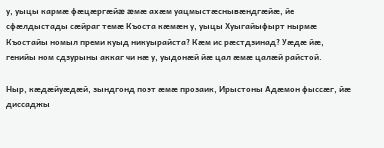у, уыцы кармæ фæцæргæйæ æмæ ахæм уацмыстæснывæндгæйæ, йе сфæлдыстады сæйраг темæ Къоста кæмæн у, уыцы Хуыгайыфырт нырмæ Къостайы номыл преми куыд никуырайста? Кæм ис рæстдзинад? Уæдæ йæ, генийы ном сдзурыны аккаг чи нæ у, уыдонæй йæ цал æмæ цалæй райстой.

Ныр, кæдæйуæдæй, зындгонд поэт æмæ прозаик, Ирыстоны Адæмон фыссæг, йæ диссаджы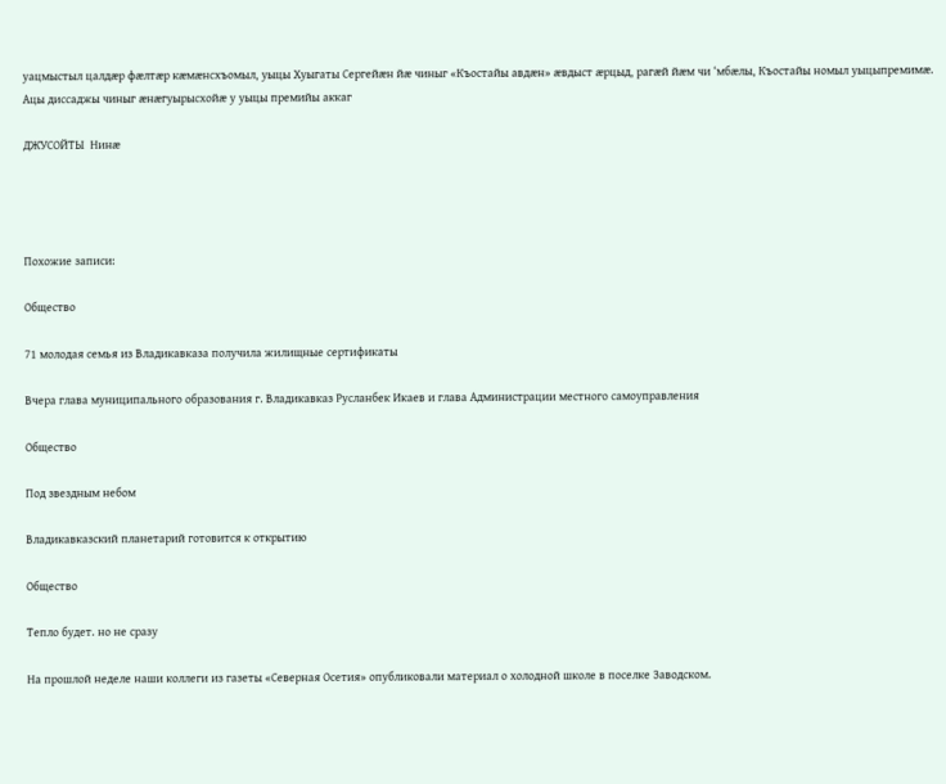уацмыстыл цалдæр фæлтæр кæмæнсхъомыл, уыцы Хуыгаты Сергейæн йæ чиныг «Къостайы авдæн» æвдыст æрцыд, рагæй йæм чи ‘мбæлы, Къостайы номыл уыцыпремимæ. Ацы диссаджы чиныг æнæгуырысхойæ у уыцы премийы аккаг

ДЖУСОЙТЫ  Нинæ




Похожие записи:

Общество

71 молодая семья из Владикавказа получила жилищные сертификаты

Вчера глава муниципального образования г. Владикавказ Русланбек Икаев и глава Администрации местного самоуправления

Общество

Под звездным небом

Владикавказский планетарий готовится к открытию

Общество

Тепло будет. но не сразу

На прошлой неделе наши коллеги из газеты «Северная Осетия» опубликовали материал о холодной школе в поселке Заводском.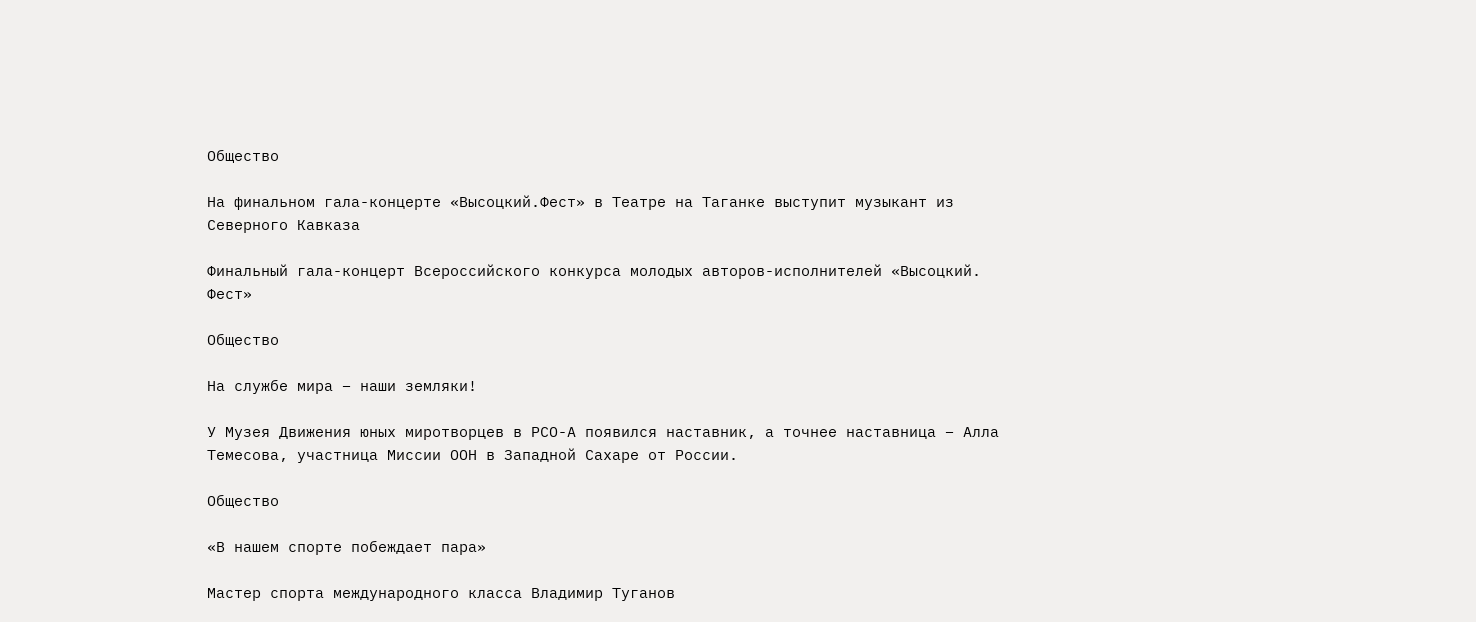Общество

На финальном гала-концерте «Высоцкий.Фест» в Театре на Таганке выступит музыкант из Северного Кавказа

Финальный гала-концерт Всероссийского конкурса молодых авторов-исполнителей «Высоцкий. Фест»

Общество

На службе мира – наши земляки!

У Музея Движения юных миротворцев в РСО-А появился наставник, а точнее наставница – Алла Темесова, участница Миссии ООН в Западной Сахаре от России.

Общество

«В нашем спорте побеждает пара»

Мастер спорта международного класса Владимир Туганов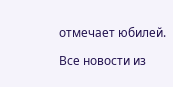отмечает юбилей.

Все новости из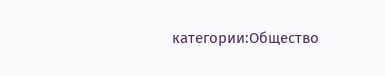категории:Общество